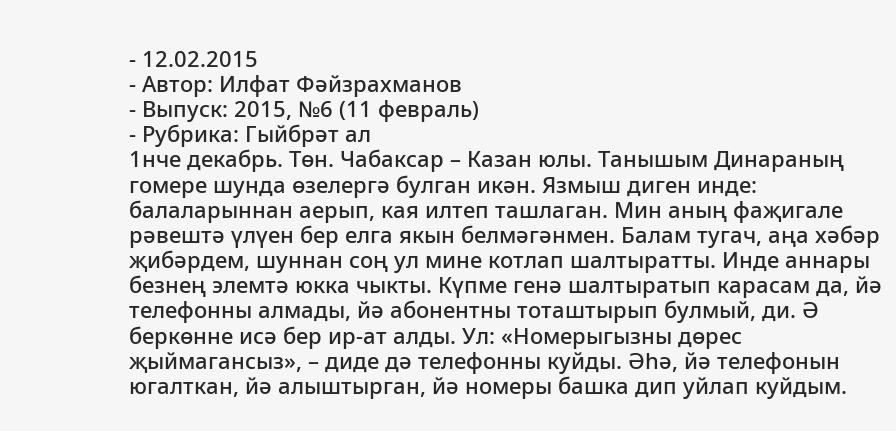- 12.02.2015
- Автор: Илфат Фәйзрахманов
- Выпуск: 2015, №6 (11 февраль)
- Рубрика: Гыйбрәт ал
1нче декабрь. Төн. Чабаксар – Казан юлы. Танышым Динараның гомере шунда өзелергә булган икән. Язмыш диген инде: балаларыннан аерып, кая илтеп ташлаган. Мин аның фаҗигале рәвештә үлүен бер елга якын белмәгәнмен. Балам тугач, аңа хәбәр җибәрдем, шуннан соң ул мине котлап шалтыратты. Инде аннары безнең элемтә юкка чыкты. Күпме генә шалтыратып карасам да, йә телефонны алмады, йә абонентны тоташтырып булмый, ди. Ә беркөнне исә бер ир-ат алды. Ул: «Номерыгызны дөрес җыймагансыз», – диде дә телефонны куйды. Әһә, йә телефонын югалткан, йә алыштырган, йә номеры башка дип уйлап куйдым.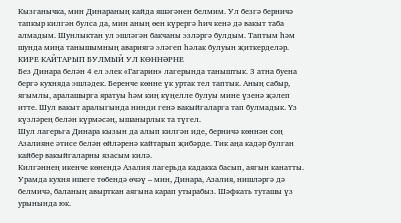Кызганычка, мин Динараның кайда яшәгәнен белмим. Ул безгә берничә тапкыр килгән булса да, мин аның өен күрергә һич кенә дә вакыт таба алмадым. Шунлыктан ул эшләгән бакчаны эзләргә булдым. Таптым һәм шунда миңа танышымның авариягә эләгеп һәлак булуын җиткерделәр.
КИРЕ КАЙТАРЫП БУЛМЫЙ УЛ КӨННӘРНЕ
Без Динара белән 4 ел элек «Гагарин» лагерында таныштык. 3 атна буена бергә кухняда эшләдек. Беренче көнне үк уртак тел таптык. Аның сабыр, ягымлы, аралашырга яратуы һәм киң күңелле булуы мине үзенә җәлеп итте. Шул вакыт аралыгында нинди генә вакыйгаларга тап булмадык. Үз күзләрең белән күрмәсәң, ышанырлык та түгел.
Шул лагерьга Динара кызын да алып килгән иде, берничә көннән соң Азалияне әтисе белән өйләренә кайтарып җибәрде. Тик аңа кадәр булган кайбер вакыйгаларны язасым килә.
Килгәннең икенче көнендә Азалия лагерьда кадакка басып, аягын канатты. Урамда кухня ишеге төбендә өчәү – мин, Динара, Азалия, нишләргә дә белмичә, баланың авырткан аягына карап утырабыз. Шәфкать туташы үз урынында юк.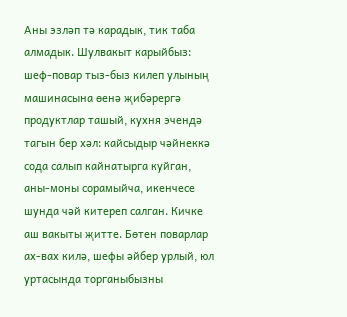Аны эзләп тә карадык, тик таба алмадык. Шулвакыт карыйбыз: шеф-повар тыз-быз килеп улының машинасына өенә җибәрергә продуктлар ташый, кухня эчендә тагын бер хәл: кайсыдыр чәйнеккә сода салып кайнатырга куйган, аны-моны сорамыйча, икенчесе шунда чәй китереп салган. Кичке аш вакыты җитте. Бөтен поварлар ах-вах килә, шефы әйбер урлый, юл уртасында торганыбызны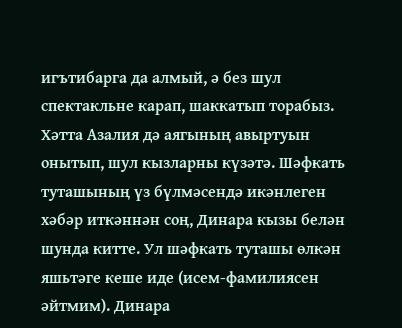игътибарга да алмый, ә без шул спектакльне карап, шаккатып торабыз. Хәтта Азалия дә аягының авыртуын онытып, шул кызларны күзәтә. Шәфкать туташының үз бүлмәсендә икәнлеген хәбәр иткәннән соң, Динара кызы белән шунда китте. Ул шәфкать туташы өлкән яшьтәге кеше иде (исем-фамилиясен әйтмим). Динара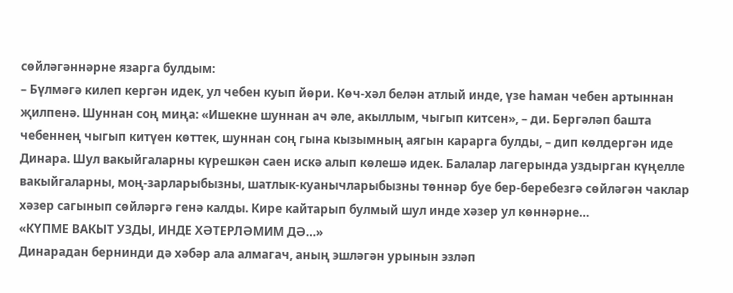сөйләгәннәрне язарга булдым:
– Бүлмәгә килеп кергән идек, ул чебен куып йөри. Көч-хәл белән атлый инде, үзе һаман чебен артыннан җилпенә. Шуннан соң миңа: «Ишекне шуннан ач әле, акыллым, чыгып китсен», – ди. Бергәләп башта чебеннең чыгып китүен көттек, шуннан соң гына кызымның аягын карарга булды, – дип көлдергән иде Динара. Шул вакыйгаларны күрешкән саен искә алып көлешә идек. Балалар лагерында уздырган күңелле вакыйгаларны, моң-зарларыбызны, шатлык-куанычларыбызны төннәр буе бер-беребезгә сөйләгән чаклар хәзер сагынып сөйләргә генә калды. Кире кайтарып булмый шул инде хәзер ул көннәрне…
«КҮПМЕ ВАКЫТ УЗДЫ, ИНДЕ ХӘТЕРЛӘМИМ ДӘ…»
Динарадан бернинди дә хәбәр ала алмагач, аның эшләгән урынын эзләп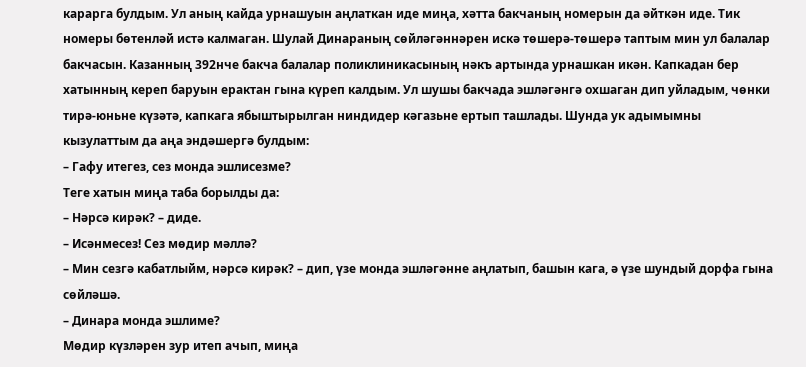карарга булдым. Ул аның кайда урнашуын аңлаткан иде миңа, хәтта бакчаның номерын да әйткән иде. Тик номеры бөтенләй истә калмаган. Шулай Динараның сөйләгәннәрен искә төшерә-төшерә таптым мин ул балалар бакчасын. Казанның 392нче бакча балалар поликлиникасының нәкъ артында урнашкан икән. Капкадан бер хатынның кереп баруын ерактан гына күреп калдым. Ул шушы бакчада эшләгәнгә охшаган дип уйладым, чөнки тирә-юньне күзәтә, капкага ябыштырылган ниндидер кәгазьне ертып ташлады. Шунда ук адымымны кызулаттым да аңа эндәшергә булдым:
– Гафу итегез, сез монда эшлисезме?
Теге хатын миңа таба борылды да:
– Нәрсә кирәк? – диде.
– Исәнмесез! Сез мөдир мәллә?
– Мин сезгә кабатлыйм, нәрсә кирәк? – дип, үзе монда эшләгәнне аңлатып, башын кага, ә үзе шундый дорфа гына сөйләшә.
– Динара монда эшлиме?
Мөдир күзләрен зур итеп ачып, миңа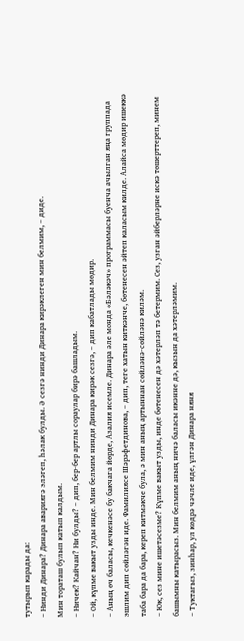тутырып карады да:
– Нинди Динара? Динара авариягә эләгеп, һәлак булды. Ә сезгә нинди Динара кирәклеген мин белмим, – диде.
Мин тораташ булып катып калдым.
– Ничек? Кайчан? Ни булды? – дип, бер-бер артлы сораулар бирә башладым.
– Ой, күпме вакыт узды инде. Мин белмим нинди Динара кирәк сезгә, – дип кабатлады мөдир.
– Аның өч баласы, кечкенәсе бу бакчага йөрде, Азалия исемле. Динара әле монда «Бәләкәч» программасы буенча ачылган яңа группада эшлим дип сөйләгән иде. Фамилиясе Шәрәфетдинова, – дип, теге хатын киткәнче, бөтенесен әйтеп каласым килде. Алайса мөдир ишеккә таба бара да бара, кереп китмәкче була, ә мин аның артыннан сөйләнә-сөйләнә киләм.
– Юк, сез мине ишетәсезме? Күпме вакыт узды, инде бөтенесен дә хәтерләп тә бетермим. Сез, узган әйберләрне искә төшерттереп, минем башымны катырасыз. Мин белмим аның ничә баласы икәнне дә, кызын да хәтерләмим.
– Туктагыз, зинһар, ул көдрә чәчле иде, үлгән Динара няня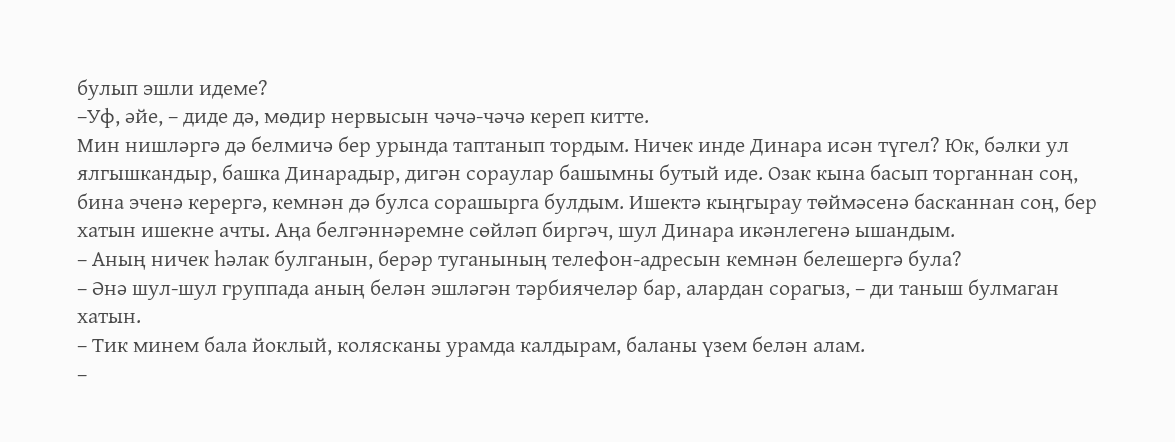булып эшли идеме?
–Уф, әйе, – диде дә, мөдир нервысын чәчә-чәчә кереп китте.
Мин нишләргә дә белмичә бер урында таптанып тордым. Ничек инде Динара исән түгел? Юк, бәлки ул ялгышкандыр, башка Динарадыр, дигән сораулар башымны бутый иде. Озак кына басып торганнан соң, бина эченә керергә, кемнән дә булса сорашырга булдым. Ишектә кыңгырау төймәсенә басканнан соң, бер хатын ишекне ачты. Аңа белгәннәремне сөйләп биргәч, шул Динара икәнлегенә ышандым.
– Аның ничек һәлак булганын, берәр туганының телефон-адресын кемнән белешергә була?
– Әнә шул-шул группада аның белән эшләгән тәрбиячеләр бар, алардан сорагыз, – ди таныш булмаган хатын.
– Тик минем бала йоклый, колясканы урамда калдырам, баланы үзем белән алам.
–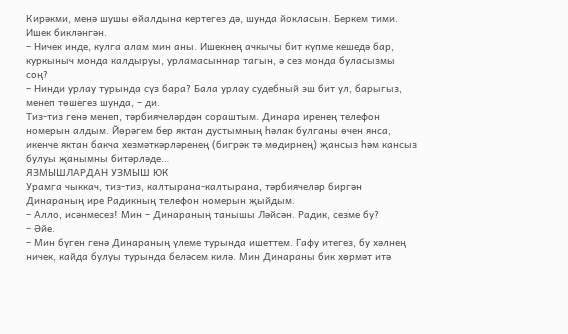Кирәкми, менә шушы өйалдына кертегез дә, шунда йокласын. Беркем тими. Ишек бикләнгән.
– Ничек инде, кулга алам мин аны. Ишекнең ачкычы бит күпме кешедә бар, куркыныч монда калдыруы, урламасыннар тагын, ә сез монда буласызмы соң?
– Нинди урлау турында сүз бара? Бала урлау судебный эш бит ул, барыгыз, менеп төшегез шунда, – ди.
Тиз-тиз генә менеп, тәрбиячеләрдән сораштым. Динара иренең телефон номерын алдым. Йөрәгем бер яктан дустымның һәлак булганы өчен янса, икенче яктан бакча хезмәткәрләренең (бигрәк тә мөдирнең) җансыз һәм кансыз булуы җанымны битәрләде…
ЯЗМЫШЛАРДАН УЗМЫШ ЮК
Урамга чыккач, тиз-тиз, калтырана-калтырана, тәрбиячеләр биргән Динараның ире Радикның телефон номерын җыйдым.
– Алло, исәнмесез! Мин – Динараның танышы Ләйсән. Радик, сезме бу?
– Әйе.
– Мин бүген генә Динараның үлеме турында ишеттем. Гафу итегез, бу хәлнең ничек, кайда булуы турында беләсем килә. Мин Динараны бик хөрмәт итә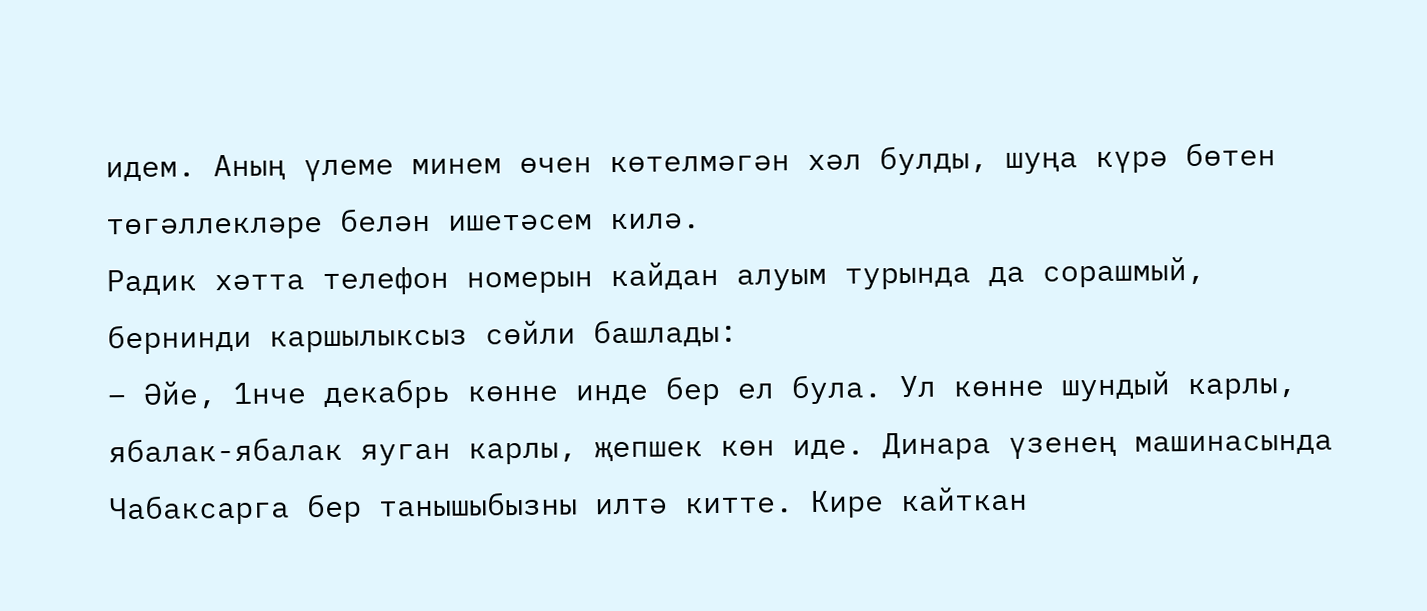идем. Аның үлеме минем өчен көтелмәгән хәл булды, шуңа күрә бөтен төгәллекләре белән ишетәсем килә.
Радик хәтта телефон номерын кайдан алуым турында да сорашмый, бернинди каршылыксыз сөйли башлады:
– Әйе, 1нче декабрь көнне инде бер ел була. Ул көнне шундый карлы, ябалак-ябалак яуган карлы, җепшек көн иде. Динара үзенең машинасында Чабаксарга бер танышыбызны илтә китте. Кире кайткан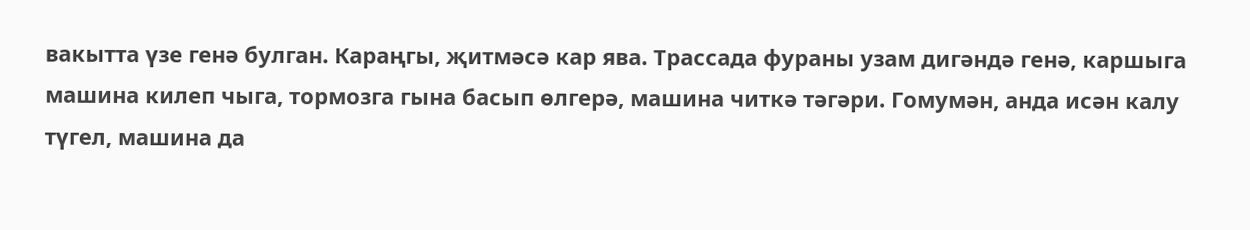вакытта үзе генә булган. Караңгы, җитмәсә кар ява. Трассада фураны узам дигәндә генә, каршыга машина килеп чыга, тормозга гына басып өлгерә, машина читкә тәгәри. Гомумән, анда исән калу түгел, машина да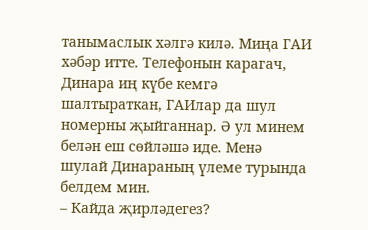танымаслык хәлгә килә. Миңа ГАИ хәбәр итте. Телефонын карагач, Динара иң күбе кемгә шалтыраткан, ГАИлар да шул номерны җыйганнар. Ә ул минем белән еш сөйләшә иде. Менә шулай Динараның үлеме турында белдем мин.
– Кайда җирләдегез?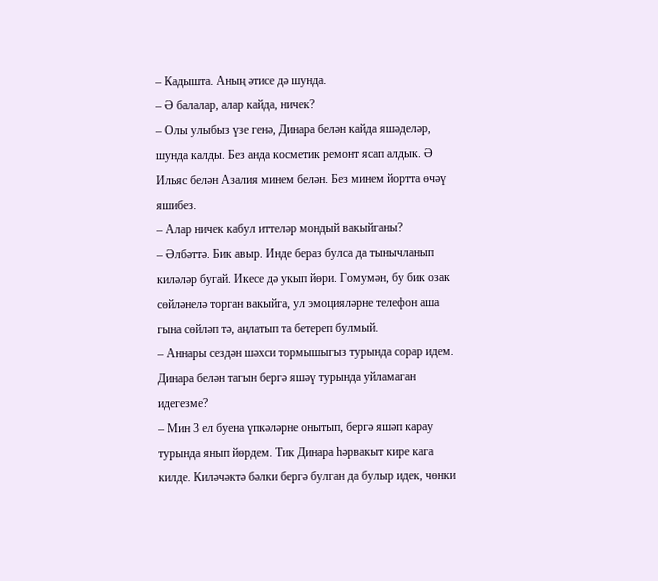– Кадышта. Аның әтисе дә шунда.
– Ә балалар, алар кайда, ничек?
– Олы улыбыз үзе генә, Динара белән кайда яшәделәр, шунда калды. Без анда косметик ремонт ясап алдык. Ә Ильяс белән Азалия минем белән. Без минем йортта өчәү яшибез.
– Алар ничек кабул иттеләр мондый вакыйганы?
– Әлбәттә. Бик авыр. Инде бераз булса да тынычланып киләләр бугай. Икесе дә укып йөри. Гомумән, бу бик озак сөйләнелә торган вакыйга, ул эмоцияләрне телефон аша гына сөйләп тә, аңлатып та бетереп булмый.
– Аннары сездән шәхси тормышыгыз турында сорар идем. Динара белән тагын бергә яшәү турында уйламаган идегезме?
– Мин 3 ел буена үпкәләрне онытып, бергә яшәп карау турында янып йөрдем. Тик Динара һәрвакыт кире кага килде. Киләчәктә бәлки бергә булган да булыр идек, чөнки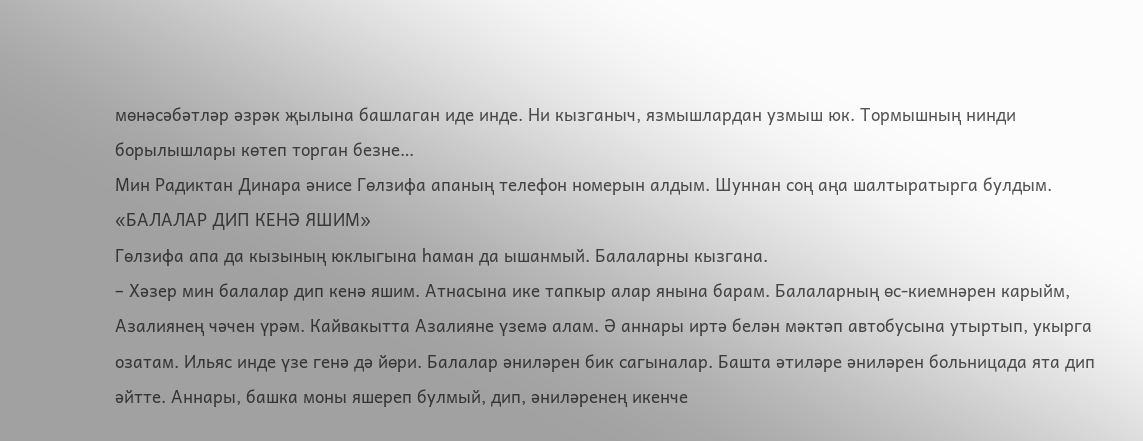мөнәсәбәтләр әзрәк җылына башлаган иде инде. Ни кызганыч, язмышлардан узмыш юк. Тормышның нинди борылышлары көтеп торган безне…
Мин Радиктан Динара әнисе Гөлзифа апаның телефон номерын алдым. Шуннан соң аңа шалтыратырга булдым.
«БАЛАЛАР ДИП КЕНӘ ЯШИМ»
Гөлзифа апа да кызының юклыгына һаман да ышанмый. Балаларны кызгана.
– Хәзер мин балалар дип кенә яшим. Атнасына ике тапкыр алар янына барам. Балаларның өс-киемнәрен карыйм, Азалиянең чәчен үрәм. Кайвакытта Азалияне үземә алам. Ә аннары иртә белән мәктәп автобусына утыртып, укырга озатам. Ильяс инде үзе генә дә йөри. Балалар әниләрен бик сагыналар. Башта әтиләре әниләрен больницада ята дип әйтте. Аннары, башка моны яшереп булмый, дип, әниләренең икенче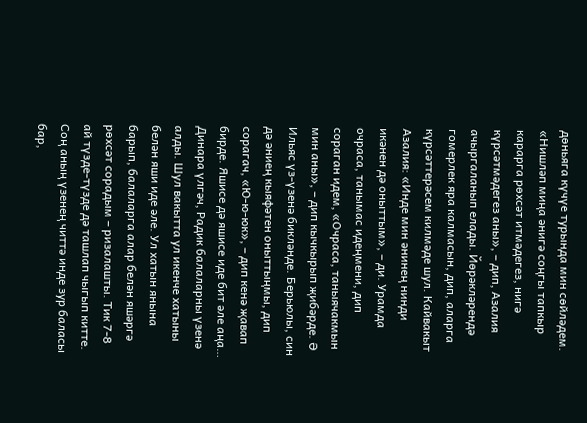дөньяга күчүе турында мин сөйләдем. «Нишләп миңа әнигә соңгы тапкыр карарга рөхсәт итмәдегез, нигә күрсәтмәдегез аны», – дип, Азалия ачыргаланып елады. Йөрәкләрендә гомерлек яра калмасын, дип, аларга күрсәттерәсем килмәде шул. Кайвакыт Азалия: «Инде мин әнинең нинди икәнен дә оныттым», – ди. Урамда очраса, танымас идеңмени, дип сораган идем, «Очраса, таныячакмын мин аны», – дип кычкырып җибәрде. Ә Ильяс үз-үзенә бикләнде. Берьюлы, син дә әниең кыяфәтен оныттыңмы, дип сорагач, «Ю-ю-юк», – дип кенә җавап бирде. Яшисе дә яшисе иде бит әле аңа…
Динара үлгәч, Радик балаларны үзенә алды. Шул вакытта ул икенче хатыны белән яши иде әле. Ул хатын янына барып, балаларга алар белән яшәргә рөхсәт сорадым – ризалашты. Тик 7-8 ай түзде-түзде дә ташлап чыгып китте. Соң аның үзенең читтә инде зур баласы бар,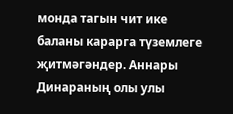монда тагын чит ике баланы карарга түземлеге җитмәгәндер. Аннары Динараның олы улы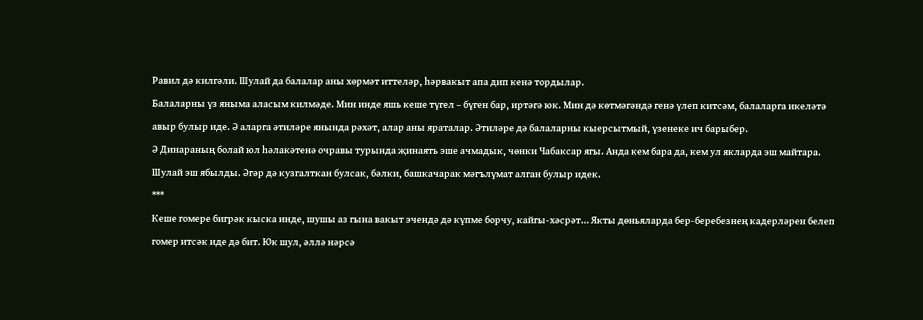Равил дә килгәли. Шулай да балалар аны хөрмәт иттеләр, һәрвакыт апа дип кенә тордылар.
Балаларны үз яныма аласым килмәде. Мин инде яшь кеше түгел – бүген бар, иртәгә юк. Мин дә көтмәгәндә генә үлеп китсәм, балаларга икеләтә авыр булыр иде. Ә аларга әтиләре янында рәхәт, алар аны яраталар. Әтиләре дә балаларны кыерсытмый, үзенеке ич барыбер.
Ә Динараның болай юл һәлакәтенә очравы турында җинаять эше ачмадык, чөнки Чабаксар ягы. Анда кем бара да, кем ул якларда эш майтара. Шулай эш ябылды. Әгәр дә кузгалткан булсак, бәлки, башкачарак мәгълүмат алган булыр идек.
***
Кеше гомере бигрәк кыска инде, шушы аз гына вакыт эчендә дә күпме борчу, кайгы-хәсрәт… Якты дөньяларда бер-беребезнең кадерләрен белеп гомер итсәк иде дә бит. Юк шул, әллә нәрсә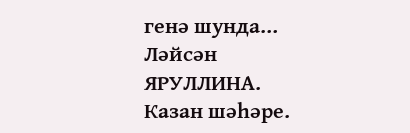генә шунда…
Ләйсән ЯРУЛЛИНА.
Казан шәһәре.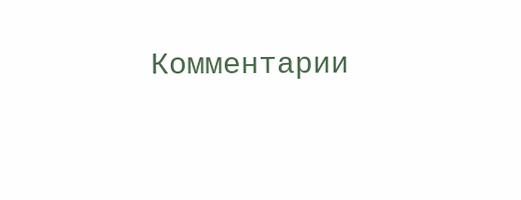Комментарии